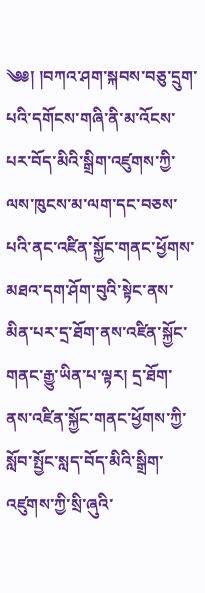༄༅། །བཀའ་ཤག་སྐབས་བཅུ་དྲུག་པའི་དགོངས་གཞི་ནི་མ་འོངས་པར་བོད་མིའི་སྒྲིག་འཛུགས་ཀྱི་ལས་ཁུངས་མ་ལག་དང་བཅས་པའི་ནང་འཛིན་སྐྱོང་གནང་ཕྱོགས་མཐའ་དག་ཤོག་བུའི་སྟེང་ནས་མིན་པར་དྲ་ཐོག་ནས་འཛིན་སྐྱོང་གནང་རྒྱུ་ཡིན་པ་ལྟར། དྲ་ཐོག་ནས་འཛིན་སྐྱོང་གནང་ཕྱོགས་ཀྱི་སློབ་སྤྱོང་སླད་བོད་མིའི་སྒྲིག་འཛུགས་ཀྱི་སྲི་ཞུའི་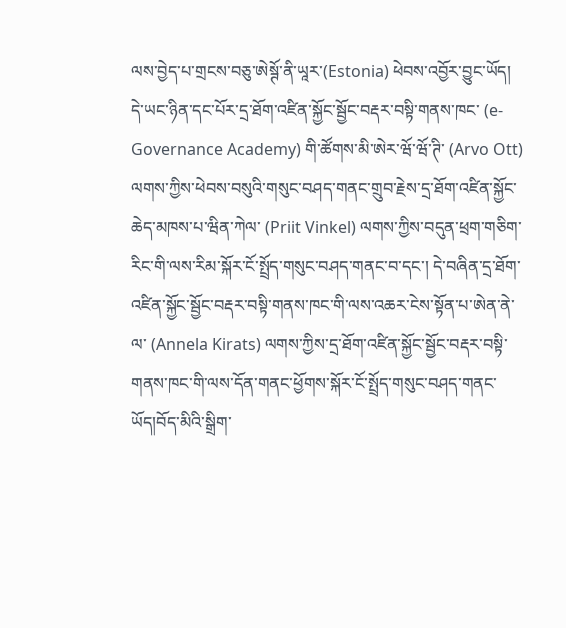ལས་བྱེད་པ་གྲངས་བཅུ་ཨེསྚོ་ནི་ཡཱར་(Estonia) ཕེབས་འབྱོར་བྱུང་ཡོད།
དེ་ཡང་ཉིན་དང་པོར་དྲ་ཐོག་འཛིན་སྐྱོང་སྦྱོང་བརྡར་བསྟི་གནས་ཁང་ (e-Governance Academy) གི་ཚོགས་མི་ཨེར་ཝོ་ཝོ་ཊི་ (Arvo Ott) ལགས་ཀྱིས་ཕེབས་བསུའི་གསུང་བཤད་གནང་གྲུབ་རྗེས་དྲ་ཐོག་འཛིན་སྐྱོང་ཆེད་མཁས་པ་ཝིན་ཀེལ་ (Priit Vinkel) ལགས་ཀྱིས་བདུན་ཕྲག་གཅིག་རིང་གི་ལས་རིམ་སྐོར་ངོ་སྤྲོད་གསུང་བཤད་གནང་བ་དང་། དེ་བཞིན་དྲ་ཐོག་འཛིན་སྐྱོང་སྦྱོང་བརྡར་བསྟི་གནས་ཁང་གི་ལས་འཆར་ངེས་སྟོན་པ་ཨེན་ནེ་ལ་ (Annela Kirats) ལགས་ཀྱིས་དྲ་ཐོག་འཛིན་སྐྱོང་སྦྱོང་བརྡར་བསྟི་གནས་ཁང་གི་ལས་དོན་གནང་ཕྱོགས་སྐོར་ངོ་སྤྲོད་གསུང་བཤད་གནང་ཡོད།བོད་མིའི་སྒྲིག་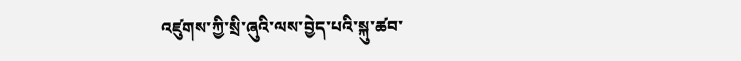འཛུགས་ཀྱི་སྲི་ཞུའི་ལས་བྱེད་པའི་སྐུ་ཚབ་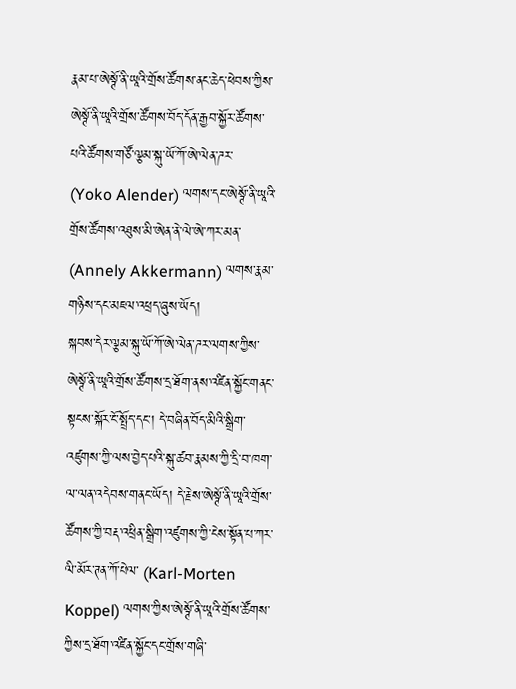རྣམ་པ་ཨེསྚོ་ནི་ཡཱའི་གྲོས་ཚོགས་ནང་ཆེད་ཕེབས་ཀྱིས་ཨེསྚོ་ནི་ཡཱའི་གྲོས་ཚོགས་བོད་དོན་རྒྱབ་སྐྱོར་ཚོགས་པའི་ཚོགས་གཙོ་ལྕམ་སྐུ་ཡོ་ཀོ་ཨེ་ལེན་ཌར་ (Yoko Alender) ལགས་དང་ཨེསྚོ་ནི་ཡཱའི་གྲོས་ཚོགས་འཐུས་མི་ཨེན་ནེ་ལེ་ཨེ་ཀར་མན་ (Annely Akkermann) ལགས་རྣམ་གཉིས་དང་མཇལ་འཕྲད་ཞུས་ཡོད།
སྐབས་དེར་ལྕམ་སྐུ་ཡོ་ཀོ་ཨེ་ལེན་ཌར་ལགས་ཀྱིས་ཨེསྚོ་ནི་ཡཱའི་གྲོས་ཚོགས་དྲ་ཐོག་ནས་འཛིན་སྐྱོང་གནང་སྟངས་སྐོར་ངོ་སྤྲོད་དང་། དེ་བཞིན་བོད་མིའི་སྒྲིག་འཛུགས་ཀྱི་ལས་བྱེད་པའི་སྐུ་ཚབ་རྣམས་ཀྱི་དྲི་བ་ཁག་ལ་ལན་འདེབས་གནང་ཡོད། དེ་རྗེས་ཨེསྚོ་ནི་ཡཱའི་གྲོས་ཚོགས་ཀྱི་བརྡ་འཕྲིན་སྒྲིག་འཛུགས་ཀྱི་ངེས་སྟོན་པ་ཀར་ལི་མོར་ཊན་ཀོ་པེལ་ (Karl-Morten Koppel) ལགས་ཀྱིས་ཨེསྚོ་ནི་ཡཱའི་གྲོས་ཚོགས་ཀྱིས་དྲ་ཐོག་འཛིན་སྐྱོང་དང་གྲོས་གཞི་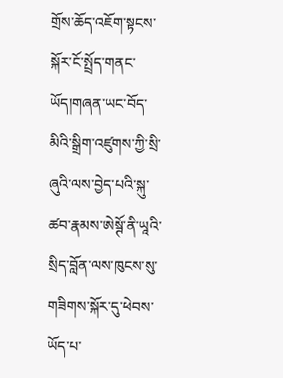གྲོས་ཆོད་འཇོག་སྟངས་སྐོར་ངོ་སྤྲོད་གནང་ཡོད།གཞན་ཡང་བོད་མིའི་སྒྲིག་འཛུགས་ཀྱི་སྲི་ཞུའི་ལས་བྱེད་པའི་སྐུ་ཚབ་རྣམས་ཨེསྚོ་ནི་ཡཱའི་སྲིད་བློན་ལས་ཁུངས་སུ་གཟིགས་སྐོར་དུ་ཕེབས་ཡོད་པ་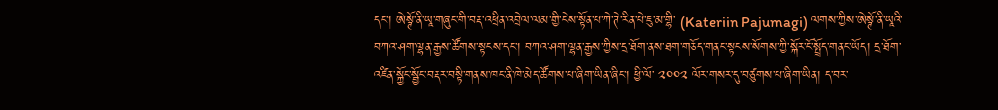དང་། ཨེསྚོ་ནི་ཡཱ་གཞུང་གི་བརྡ་འཕྲིན་འབྲེལ་ལམ་གྱི་ངེས་སྟོན་པ་ཀེ་ཊེ་རིན་པེ་ཇུ་མ་གྷི་ (Kateriin Pajumagi) ལགས་ཀྱིས་ཨེསྚོ་ནི་ཡཱའི་བཀའ་ཤག་ལྷན་རྒྱས་ཚོགས་སྟངས་དང་། བཀའ་ཤག་ལྷན་རྒྱས་ཀྱིས་དྲ་ཐོག་ནས་ཐག་གཅོད་གནང་སྟངས་སོགས་ཀྱི་སྐོར་ངོ་སྤྲོད་གནང་ཡོད། དྲ་ཐོག་འཛིན་སྐྱོང་སྦྱོང་བརྡར་བསྟི་གནས་ཁང་ནི་ཁེ་མེད་ཚོགས་པ་ཞིག་ཡིན་ཞིང་། ཕྱི་ལོ་ ༢༠༠༢ ལོར་གསར་དུ་བཙུགས་པ་ཞིག་ཡིན། ད་བར་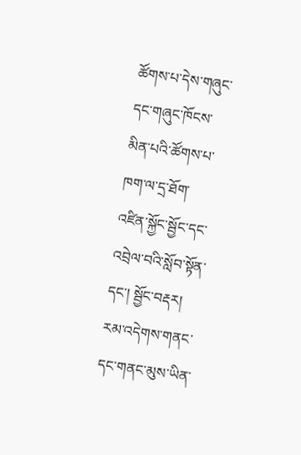ཚོགས་པ་དེས་གཞུང་དང་གཞུང་ཁོངས་མིན་པའི་ཚོགས་པ་ཁག་ལ་དྲ་ཐོག་འཛིན་སྐྱོང་སྦྱོང་དང་འབྲེལ་བའི་སློབ་སྟོན་དང་། སྦྱོང་བརྡར། རམ་འདེགས་གནང་དང་གནང་མུས་ཡིན་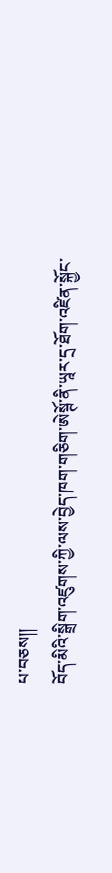པ་བཅས།།
བོད་མིའི་སྒྲིག་འཛུགས་ཀྱི་ལས་བྱེད་ཁག་གཅིག་ཨེསྚོ་ནི་ཡཱར་དྲ་ཐོག་འཛིན་སྐྱོང་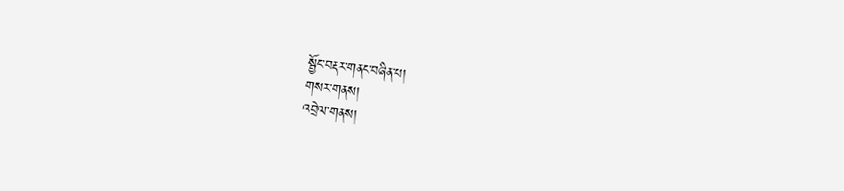སྦྱོང་བརྡར་གནང་བཞིན་པ།
གསར་གནས།
འབྲེལ་གནས།